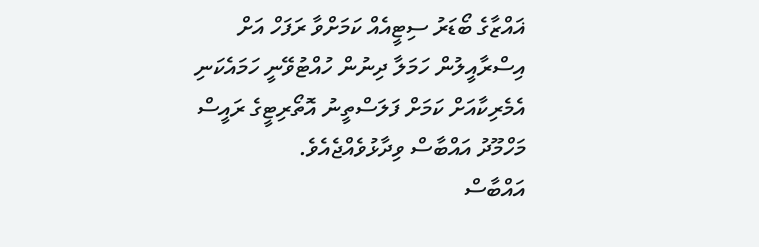ޣައްޒާގެ ބޯޑަރު ސިޓީއެއް ކަމަށްވާ ރަފަހް އަށް އިސްރާއީލުން ހަމަލާ ދިނުން ހުއްޓުވޭނީ ހަމައެކަނި އެމެރިކާއަށް ކަމަށް ފަލަސްތީނު އޮތޯރިޓީގެ ރައީސް މަހްމޫދު އައްބާސް ވިދާޅުވެއްޖެއެވެ.
އައްބާސް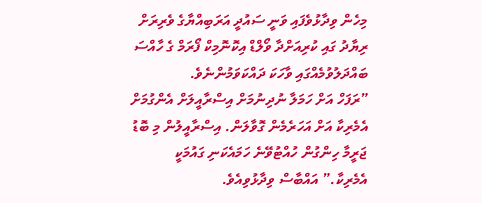މިހެން ވިދާޅުވެފައި ވަނީ ސައުދީ އަރަބިއްޔާގެ ވެރިރަށް ރިޔާދު ގައި ކުރިއަށްދާ ވޯލްޑް އިކޮނޮމިކް ފޯރަމް ގެ ހާއްސަ ބައްދަލުވުމެއްގައި ވާހަކަ ދައްކަވަމުންނެވެ.
”ރަފަހް އަށް ހަމަލާ ނުދިނުމަށް އިސްރާއީލަށް އެންގުމަށް އެމެރިކާ އަށް އަހަރެމެން ގޮވާލަން. އިސްރާއީލުން މި ބޮޑު ޖަރީމާ ހިންގުން ހުއްޓުވޭނެ ހަމައެކަނި ގައުމަކީ އެމެރިކާ.” އައްބާސް ވިދާޅުވިއެވެ.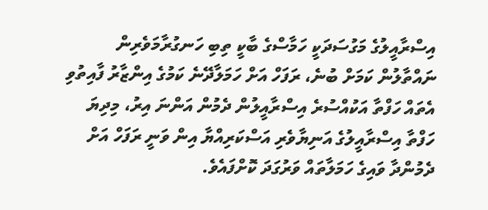އިސްރާއީލުގެ މަގުސަދަކީ ހަމާސްގެ ބާކީ ތިބި ހަނގުރާމަވެރިން ނައްތާލުން ކަމަށް ބުނެ، ރަފަހް އަށް ހަމަލާދޭނެ ކަމުގެ އިންޒާރު ފާއިތުވި އެތައް ހަފްތާ އަކުއްސުރެ އިސްރާއީލުން ދެމުން އަންނަ އިރު، މިދިޔަ ހަފްތާ އިސްރާއީލުގެ އަނިޔާވެރި އަސްކަރިއްޔާ އިން ވަނީ ރަފަހް އަށް ދެމުންދާ ވައިގެ ހަމަލާތައް ވަރުގަދަ ކޮށްފައެވެ.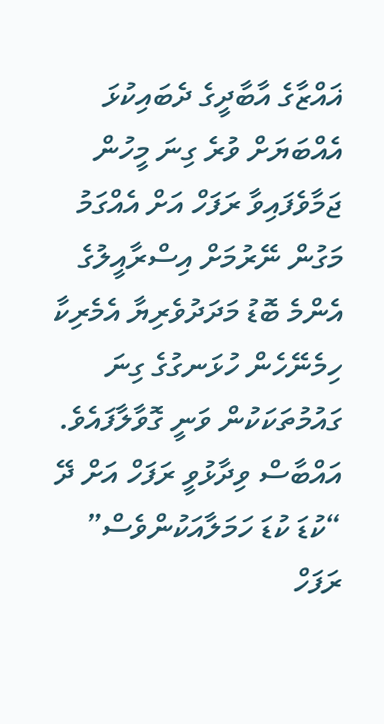ޣައްޒާގެ އާބާދީގެ ދެބައިކުޅަ އެއްބަޔަށް ވުރެ ގިނަ މީހުން ޖަމާވެފައިވާ ރަފަހް އަށް އެއްގަމު މަގުން ނޭރުމަށް އިސްރާއީލުގެ އެންމެ ބޮޑު މަދަދުވެރިޔާ އެމެރިކާ ހިމެނޭހެން ހުޅަނގުގެ ގިނަ ގައުމުތަކަކުން ވަނީ ގޮވާލާފައެވެ.
އައްބާސް ވިދާޅުވީ ރަފަހް އަށް ދޭ “ކުޑަ ކުޑަ ހަމަލާއަކުންވެސް” ރަފަހް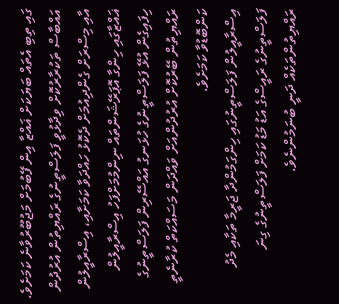ގައި ތިބި އެތައް ބަޔަކަށް ޣައްޒާ އިން ފޭބުމަށް މަޖުބޫރުވާނެ ކަމަށެވެ.
އައްބާސް ތަކުރާރުކޮށް ވިދާޅުވީ ފަލަސްތީނުގެ ރައްޔިތުން އުރުދުން އާއި މިސްރަށް ގެންދިއުމަށް ދެކޮޅު ހައްދަވާ ކަމަށާއި، އިސްރާއީލުން ޣައްޒާގައި ހިންގާ އޮޕަރޭޝަންތައް ނިންމުމަށްފަހު އިސްރާއީލުން ހިފައިގެން އުޅޭ ފަލަސްތީނުގެ ހުޅަނގު އައްސޭރިން ފަލަސްތީނުގެ ރައްޔިތުން ބޭރުކޮށް އުރުދުންއަށް ވައްދަން މަސައްކަތް ކުރާނެތީ ކަންބޮޑުވާ ކަމަށެވެ.
އިސްރާއީލުން ފަލަސްތީނުގައި ހިންގަމުންދާ ޖަރީމާ ތަކާއި މެދު ފަލަސްތީނުގެ ރައީސްގެ އަޑު މަޑު ކަމަށް ފަލަސްތީނުގެ ގިނަ ރައްޔިތުންތަކެއް ދަނީ ބުނަމުންނެވެ.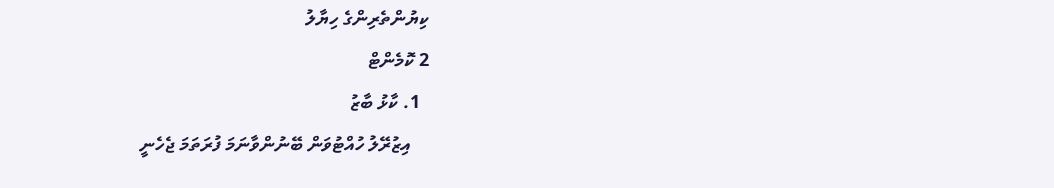ކިޔުންތެރިންގެ ހިޔާލު
2 ކޮމެންޓް
  1. ކާޅު ބާޒު
    އިޒުރޭލު ހުއްޓުވަން ބޭނުންވާނަމަ ފުރަތަމަ ޖެހެނީ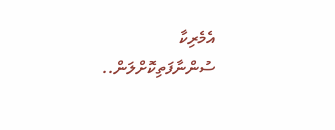އެމެރިކާ ސުންނާފަތިކޮށްލަން..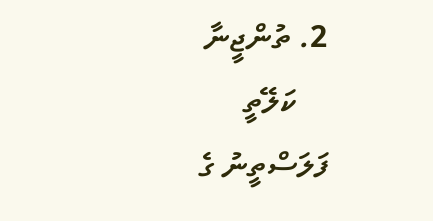2. ތުންޖީނާ
    ކަލޭތީ ފަލަސްތީނު ގެ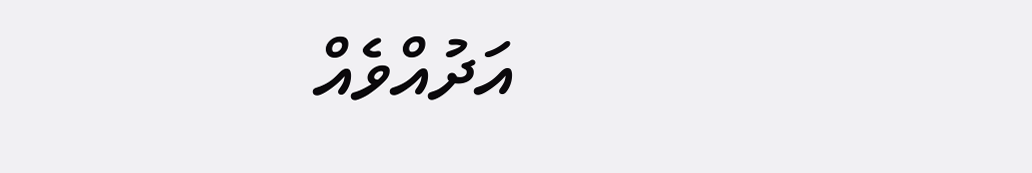އަދުއްވެއް